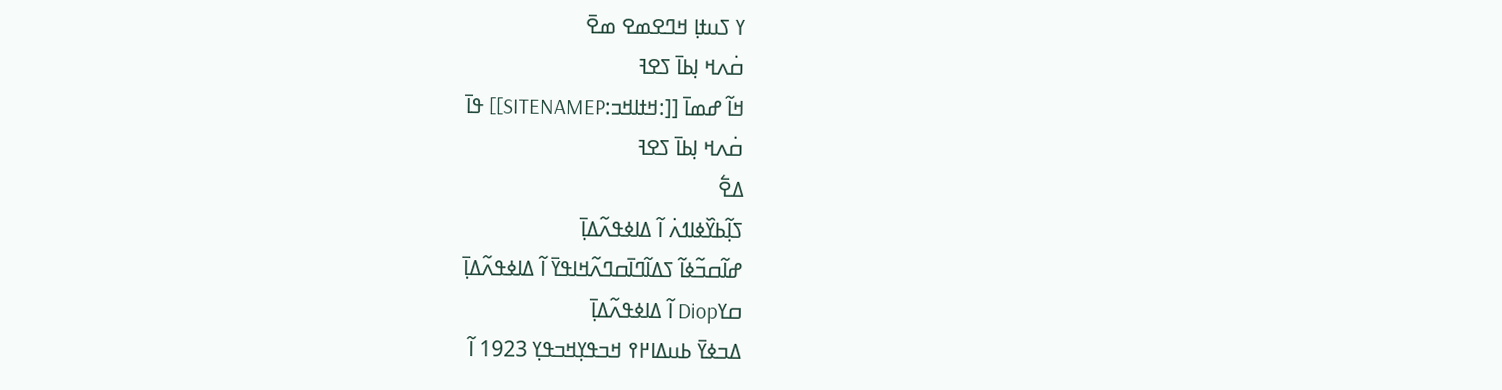ߌ ߖߎߙߊ߲ ߞߣߐߘߐ ߘߐ߫
ߛ߭ߍߞ ߊ߲ߕߊ߫ ߖߐߔ
ߞߊ߬ ߝߘߊ߫ [[:ߞߙߊߞߏ:SITENAMEP]] ߟߊ߫
ߛ߭ߍߞ ߊ߲ߕߊ߫ ߖߐߔ
ߡߐ߱
ߖߊ߲߬ߕߌ߰ߦߊߗߍ߭ ߊ߬ ߡߊߦߟߍ߬ߡߊ߲߫
ߝߊ߬ߛߏ߬ߦߊ߬ ߖߡߊ߬ߣߊ߫ߛߣߍ߬ߞߊߟߌ߫ ߊ߬ ߡߊߦߟߍ߬ߡߊ߲߫
ߛߌDiop ߊ߬ ߡߊߦߟߍ߬ߡߊ߲߫
ߡߏߦߌ߫ ߕߎߡߊ߂߉ ߞߏߟߌ߲ߞߏߟߌ߲ 1923 ߊ߬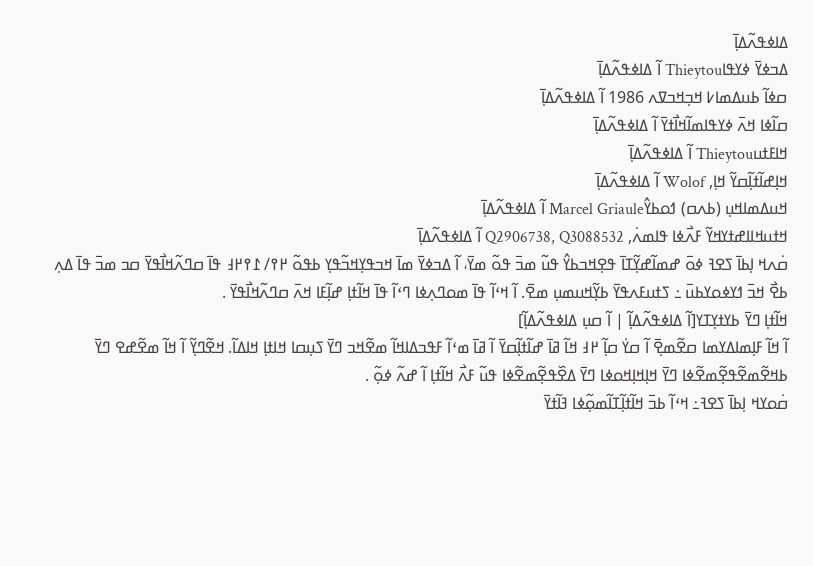ߡߊߦߟߍ߬ߡߊ߲߫
ߡߏߦߌ߫ ߦߌߟߊThieytou ߊ߬ ߡߊߦߟߍ߬ߡߊ߲߫
ߛߦߊ߬ ߕߎߡߘߊ߇ ߞߏ߲ߞߏߜߍ 1986 ߊ߬ ߡߊߦߟߍ߬ߡߊ߲߫
ߛߊ߬ߦߊ ߞߍ߫ ߦߌߟߊߘߊ߬ߞߊ߯ߙߌ߫ ߊ߬ ߡߊߦߟߍ߬ߡߊ߲߫
ߞߊߓߙߎThieytou ߊ߬ ߡߊߦߟߍ߬ߡߊ߲߫
ߞߊ߲ߝߊ߬ߙߊ߲߬ߛߌ߬ ߞߊ߲, Wolof ߊ߬ ߡߊߦߟߍ߬ߡߊ߲߫
ߞߎߡߘߊߞߎ߲ (ߕߍߛ) ߗߋߕߌ߮Marcel Griaule ߊ߬ ߡߊߦߟߍ߬ߡߊ߲߫
ߞߙߎߞߊߊߝߙߌߞߌ߬ ߓߍ߯ߦߊ ߟߊߘߍ߭, Q2906738, Q3088532 ߊ߬ ߡߊߦߟߍ߬ߡߊ߲߫
ߛ߭ߍߞ ߊ߲ߕߊ߫ ߖߐߔ ߦߋ߫ ߝߘߊ߬ߝߌ߲߬ߠߊ߫ ߟߐ߲ߞߏߕߌ߮ ߟߎ߬ ߘߏ߫ ߟߋ߬ ߘߌ߫، ߊ߬ ߡߏߦߌ߫ ߘߊ߫ ߞߏߟߌ߲ߞߏ߬ߟߌ߲ ߕߟߋ߬ ߂߉/ ߁߉߂߃ ߟߊ߫ ߛߣߍ߬ߞߊ߯ߟߌ߫ ߛߏ ߘߏ߫ ߟߊ߫ ߡߍ߲ ߕߐ߯ ߞߏ߫ ߗߌߦߋߌߕߎ߫ ߸ ߖߙߎߓߍߟߌ߫ ߕߌ߲߬ߞߎߘߎ߲ ߘߐ߫. ߊ߬ ߞߵߊ߬ ߟߊ߫ ߘߋߣߍ߲ߦߊ ߣߵߊ߬ ߟߊ߫ ߞߊ߬ߙߊ߲ ߝߊ߲߬ߓߊ ߞߍ߫ ߛߣߍ߬ߞߊ߯ߟߌ߫ .
ߞߊ߬ߙߊ߲ ߣߌ߫ ߕߌߙߌ߲ߠߌ[ߊ߬ ߡߊߦߟߍ߬ߡߊ߲߬ | ߊ߬ ߛߎ߲ ߡߊߦߟߍ߬ߡߊ߲߬]
ߊ߬ ߞߊ߬ ߓߊ߲ߘߊߡߌߘߊ ߛߐ߬ߘߐ߲߫ ߊ߬ ߛߌ߭ ߛߊ߲߬ ߂߃ ߞߊ߬ ߥߊ߫ ߝߊ߬ߙߊ߲߬ߛߌ߫ ߊ߬ ߥߊ߫ ߘߵߊ߬ ߓߟߏߡߊߞߊ߬ ߘߐ߬ߞߏ ߣߌ߫ ߖߎ߲ߛߊ ߞߊߙߊ߲ ߞߊߡߊ߬. ߞߐ߬ߣߌ߲߬ ߊ߬ ߞߊ߬ ߘߐ߬ߝߐ ߣߌ߫ ߕߞߐ߬ߘߐ߬ߟߐ߲߬ߘߐ߬ߦߊ ߣߌ߫ ߞߊ߲ߞߊ߲ߞߋߦߊ ߣߌ߫ ߡߐ߰ߟߐ߲߬ߘߐ߬ߦߊ ߟߎ߬ ߓߍ߯ ߞߊ߬ߙߊ߲ ߊ߬ ߝߍ߬ ߦߋ߲߬ .
ߛ߭ߋߌߞ ߊ߲ߕߊ߫ ߖߐߔ߸ ߞߵߊ߬ ߕߏ߫ ߞߊ߬ߙߊ߲߬ߠߊ߬ߘߋ߲߬ߦߊ ߔߊ߬ߙߌ߫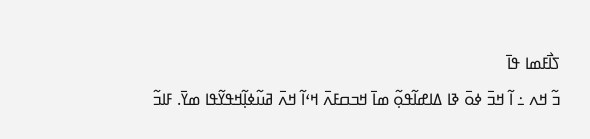ߖߊ߯ߓߘߊ ߟߊ߫
ߏ߬ ߞߍ ߸ ߊ߬ ߞߏ߫ ߦߋ߫ ߢߊ ߡߊߝߊ߬ߟߋ߲߬ ߘߊ߫ ߞߏߛߓߍ߫ ߞߵߊ߬ ߞߍ߫ ߥߎ߬ߦߊ߲߬ߞߟߌ߬ߟߊ ߘߌ߫. ߓߊߏ߬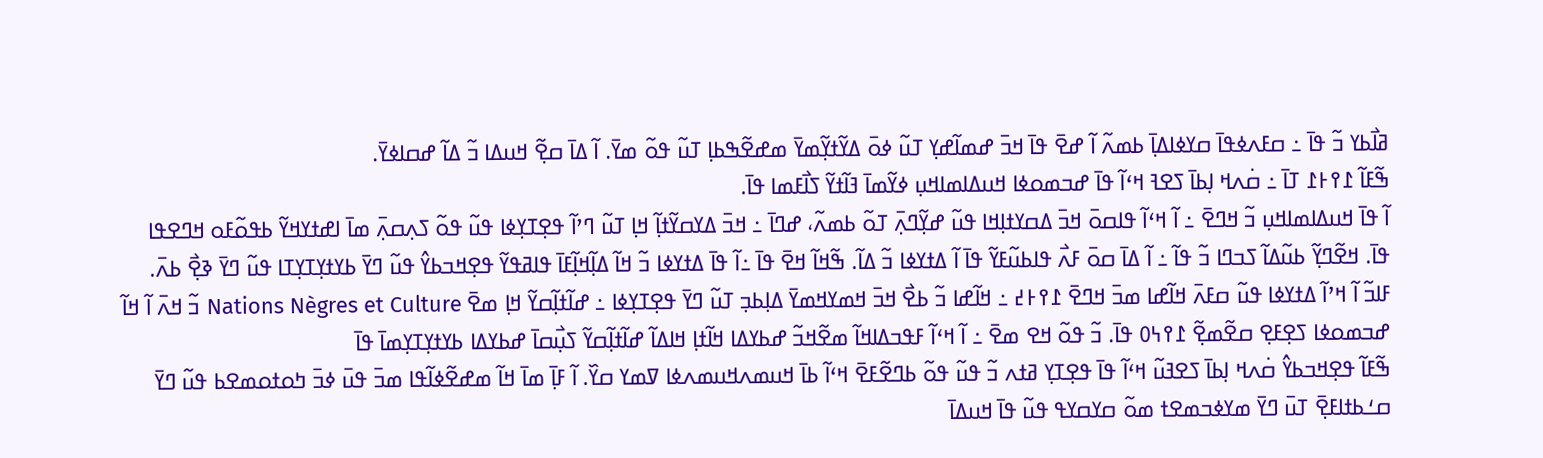ߥߊ߯ߕߌ ߏ߬ ߟߊ߫ ߸ ߛߓߍߦߟߊ߫ ߛߌߦߊߡߊ߲߫ ߕߘߍ߬ ߊ߬ ߝߐ߫ ߟߊ߫ ߞߏ߫ ߝߘߊ߬ߝߌ߲ ߠߎ߬ ߦߋ߫ ߡߌ߬ߙߌ߲߬ߘߌ߫ ߘߝߐ߬ߒߕߊ߲ ߠߎ߬ ߟߋ߬ ߘߌ߫. ߊ߬ ߡߊ߫ ߛߐ߲߬ ߞߎߡߊ ߏ߬ ߡߊ߬ ߝߛߊߦߌ߫.
ߒ߬ߓߊ߬ ߁߉߅߁ ߠߊ߫ ߸ ߛ߭ߍߞ ߊ߲ߕߊ߫ ߖߐߔ ߞߵߊ߬ ߟߊ߫ ߝߏߘߋߦߊ ߞߎߡߊߘߊߞߎ߲ ߦߌ߬ߘߊ߫ ߔߊ߬ߙߌ߬ ߖߊ߯ߓߘߊ ߟߊ߫.
ߊ߬ ߟߊ߫ ߞߎߡߊߘߊߞߎ߲ ߏ߬ ߞߣߐ߫ ߸ ߊ߬ ߞߵߊ߬ ߟߊߛߋ߫ ߞߏ߫ ߡߛߌߙߊ߲ߞߊ ߟߎ߬ ߝߌ߲߬ߣߍ߲߫ ߠߋ߬ ߕߘߍ߬، ߝߣߊ߫ ߸ ߞߏ߫ ߡߌߛߌ߬ߙߊ߲߬ ߞߊ߲ ߠߎ߬ ߣߴߊ߬ ߟߐ߲ߠߌ߲ߦߊ ߟߎ߬ ߟߋ߬ ߖߍ߲ߛߍ߲߫ ߘߊ߫ ߊߝߙߌߞߌ߬ ߕߟߋ߬ߓߋ ߞߣߐߟߊ ߟߊ߫. ߞߐ߬ߣߌ߲߬ ߕߎ߬ߡߊ߬ ߖߏߣߊ ߏ߬ ߟߊ߬ ߸ ߊ߬ ߡߊ߫ ߛߋ߫ ߓߍ߯ ߟߊߕߎ߬ߓߌ߬ ߟߊ߫ ߊ߬ ߡߙߌߦߊ ߏ߬ ߡߊ߬. ߒ߬ߞߊ߬ ߞߐ߫ ߟߊ߫ ߸ߊ߬ ߟߊ߫ ߡߙߌߦߊ ߏ߬ ߞߊ߬ ߡߊ߲߬ߞߊ߲߬ߓߊ߫ ߟߊߥߟߌ߬ ߟߐ߲ߞߏߕߌ߮ ߟߎ߬ ߣߌ߫ ߕߌߙߌ߲ߠߌ߲ߠߊ ߟߎ߬ ߣߌ߫ ߢߐ߲߯ ߕߍ߫. ߓߊߏ߬ ߊ߬ ߞߴߊ߬ ߡߙߌߦߊ ߟߎ߬ ߛߓߍ߫ ߞߊ߬ߝߊ ߘߏ߫ ߞߣߐ߫ ߁߉߅߄ ߸ ߞߊ߬ߝߊ ߏ߬ ߕߐ߯ ߞߏ߫ ߞߘߌߞߘߌ߫ ߡߊ߲ߕߏ߲ ߠߎ߬ ߣߌ߫ ߟߐ߲ߠߌ߲ߦߊ ߸ ߝߊ߬ߙߊ߲߬ߛߌ߬ ߞߊ߲ ߘߐ߫ Nations Nègres et Culture ߏ߬ ߞߍ߫ ߊ߬ ߞߊ߬ ߝߏߘߋߦߊ ߖߐ߲ߓߐ߲ ߛߐ߬ߘߐ߲߬ ߁߉߆߀ ߟߊ߫. ߏ߬ ߟߋ߬ ߞߐ ߘߐ߫ ߸ ߊ߬ ߞߵߊ߬ ߓߟߏߡߊߞߊ߬ ߘߐ߬ߞߏ߬ ߝߕߌߡߊ ߞߊ߬ߙߊ߲ ߞߊߡߊ߬ ߝߊ߬ߙߊ߲߬ߛߌ߬ ߖߎ߲߯ߛߊ߫ ߝߕߌߡߊ ߕߌߙߌ߲ߠߌ߲ߘߊ߫ ߟߊ߫
ߒ߬ߓߊ߬ ߟߐ߲ߞߏߕߌ߮ ߛ߭ߍߞ ߊ߲ߕߊ߫ ߖߐߔߎ߬ ߞߵߊ߬ ߟߊ߫ ߟߐ߲ߠߌ߲ ߥߙߍ ߏ߬ ߟߎ߬ ߟߋ߬ ߕߣߐ߬ߓߐ߫ ߞߵߊ߬ ߕߊ߫ ߞߎߘߍߞߎߘߍߦߊ ߜߘߌ ߛߌ߰. ߊ߬ ߓߊ߲߫ ߘߊ߫ ߞߊ߬ ߘߝߐ߬ߦߊ߬ߟߊ ߘߏ߫ ߟߎ߫ ߦߏ߫ ߤߋߙߋߘߐߕ ߟߎ߬ ߣߌ߫ ߛߑߕߙߊߓߐ߲߫ ߠߎ߫ ߣߌ߫ ߘߌߦߏߘߐߙ ߘߋ߬ ߛߌߛߌߟ ߟߎ߬ ߟߊ߫ ߞߎߡߊ߫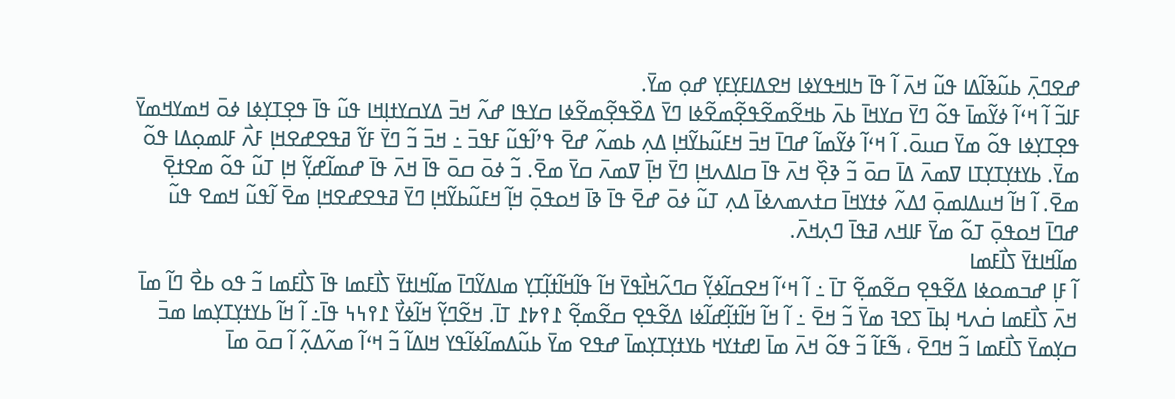ߝߐߣߍ߲߫ ߕߎ߬ߢߊ߬ߡߊ ߟߎ߬ ߞߍ߫ ߊ߬ ߟߊ߫ ߤߊߞߟߌߦߊ ߞߐߡߊߓߌ߲ߓߌ߲ ߝߋ߲ ߘߌ߫.
ߓߊߏ߬ ߊ߬ ߞߵߊ߬ ߦߌ߬ߘߊ߫ ߟߋ߬ ߣߌ߫ ߛߌߞߊ߫ ߕߍ߫ ߕߞߐ߬ߘߐ߬ߟߐ߲߬ߘߐ߬ߦߊ ߣߌ߫ ߡߐ߰ߟߐ߲߬ߘߐ߬ߦߊ ߛߌߟߊ ߝߍ߬ ߞߏ߫ ߡߌߛߌߙߊ߲ߞߊ ߟߎ߬ ߟߊ߫ ߟߐ߲ߠߌ߲ߦߊ ߦߋ߫ ߞߘߌߞߘߌ߫ ߟߐ߲ߠߌ߲ߦߊ ߟߋ߬ ߘߌ߫ ߛߎߋ߫. ߊ߬ ߞߵߊ߬ ߦߌ߬ߘߊ߬ ߝߣߊ߫ ߞߏ߫ ߞߓߎ߬ߕߌ߬ߞߊ߲ ߡߍ߲ ߕߘߍ߬ ߝߐ߫ ߟߴߊ߬ߟߎ߬ ߓߟߏ߫ ߸ ߞߏ߫ ߏ߬ ߣߌ߫ ߓߌ߬ ߥߟߐߝߐߞߊ߲ ߓߍ߯ ߓߊߘߋ߲ߡߊ ߟߋ߬ ߘߌ߫. ߕߌߙߌ߲ߠߌ߲ߠߊ ߜߘߍ߫ ߡߊ߫ ߛߋ߫ ߏ߬ ߢߐ߲߰ ߞߍ߫ ߟߊ߫ ߛߊߡߍߞߊ߲ ߣߌ߫ ߞߊ߲߫ ߜߘߍ߫ ߛߌ߫ ߘߐ߫. ߏ߬ ߦߋ߫ ߛߋ߫ ߟߊ߫ ߞߍ߫ ߟߊ߫ ߝߘߊ߬ߝߌ߲߬ ߞߊ߲ ߠߎ߬ ߟߋ߬ ߘߐߙߐ߲߫ ߘߐ߫. ߊ߬ ߞߊ߬ ߞߎߡߊߘߋ߲߫ ߗߡߍ߬ ߦߙߌߞߊ߫ ߛߙߍߘߍߦߊ߫ ߡߍ߲ ߠߎ߬ ߦߋ߫ ߝߐ߫ ߟߊ߫ ߢߊ߫ ߞߋߟߋ߲߫ ߞߊ߲߬ ߞߓߎ߬ߕߌ߬ߞߊ߲ ߣߌ߫ ߥߟߐߝߐߞߊ߲ ߘߐ߫ ߊ߬ߟߎ߬ ߞߘߐ ߟߎ߬ ߝߣߊ߫ ߞߋߟߋ߲߫ ߠߋ߬ ߘߌ߫ ߓߊߞߍ ߥߟߊ߫ ߣߍ߲ߞߍ߫.
ߘߊ߬ߞߊߙߌ߫ ߖߊ߯ߓߘߊ
ߊ߬ ߓߊ߲ ߝߏߘߋߦߊ ߡߐ߬ߟߐ߲ ߛߐ߬ߘߐ߲߬ ߠߊ߫ ߸ ߊ߬ ߞߵߊ߬ ߞߐߛߊ߬ߦߌ߲߬ ߛߣߍ߬ߞߊ߯ߟߌ߫ ߞߊ߬ ߟߊ߬ߞߊ߬ߙߊ߲߬ߠߌ߲ ߘߊߡߌ߬ߣߊ߫ ߘߊ߬ߞߊߙߌ߫ ߖߊ߯ߓߘߊ ߟߊ߫ ߖߊ߯ߓߘߊ ߏ߬ ߟߋ ߕߐ߯ ߣߊ߬ ߘߊ߫ ߞߍ߫ ߖߊ߯ߓߘߊ ߛ߭ߍߞ ߊ߲ߕߊ߫ ߖߐߔ ߘߌ߫ ߏ߬ ߞߐ߫ ߸ ߊ߬ ߞߊ߬ ߞߊ߬ߙߊ߲߬ߝߊ߬ߦߊ ߡߐ߬ߟߐ߲ ߛߐ߬ߘߐ߲߬ ߁߉߈߁ ߠߊ߫. ߞߐ߬ߣߌ߲߬ ߞߊ߬ߦߌ߯ ߁߉߆߆ ߟߊ߫߸ ߊ߬ ߞߊ߬ ߕߌߙߌ߲ߠߌ߲ߘߊ ߘߏ߫ ߛߌ߲ߘߌ߫ ߖߊ߯ߓߘߊ ߏ߬ ߞߣߐ߫ ، ߒ߬ߓߊ߬ ߏ߬ ߟߋ߬ ߞߍ߫ ߘߊ߫ ߊߝߙߌߞ ߕߌߙߌ߲ߠߌ߲ߘߊ߫ ߝߟߐ ߘߌ߫ ߕߎ߬ߡߘߊ߬ߦߊ߬ߟߌ ߞߊߡߊ߬ ߏ߬ ߞߵߊ߬ ߘߍ߬ߡߍ߲߬ ߊ߬ ߛߋ߫ ߘߊ߫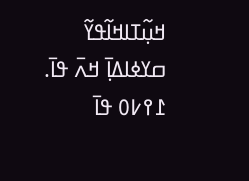ߞߎ߲߬ߠߊߞߊ߬ߟߌ߬ ߛߌߦߊߡߊ߲߫ ߞߍ߫ ߟߊ߫.
߁߉߇߀ ߟߊ߫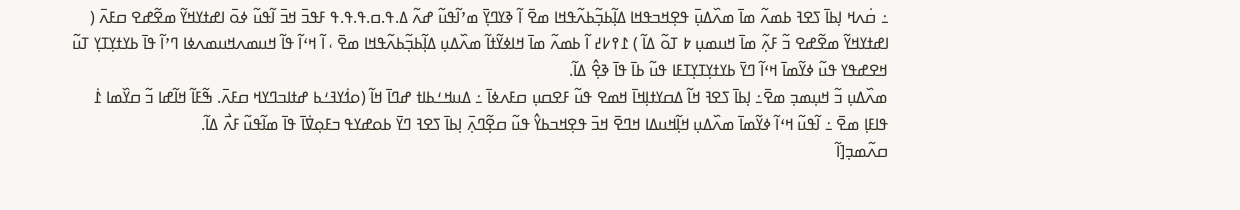߸ ߛ߭ߍߞ ߊ߲ߕߊ߫ ߖߐߔ ߕߘߍ߬ ߘߊ߫ ߘߍ߰ߡߎ߲߫ ߟߐ߲ߞߏߟߞߊ ߡߊ߲߬ߕߏ߲߬ߕߍ߬ߟߞߊ ߘߐ߫ ߊ߬ ߢߌߣߌ߲߫ ߘߴߊ߬ߟߎ߬ ߝߍ߬ ߡ.ߟ.ߛ.ߟ.ߟ.ߟ ߓߟߏ߫ ߞߏ߫ ߊ߬ߟߎ߬ ߦߋ߫ ߊߝߙߌߞߌ߬ ߘߐ߬ߝߐ ߛߓߍ߫ ( ߊߝߙߌߞߌ߬ ߘߐ߬ߝߐ ߏ߬ ߓߍ߲߬ ߘߊ߫ ߞߎߘߎ߲ ߈ ߠߋ߬ ߡߊ߬ ) ߁߉߇߄ ߊ߬ ߕߘߍ߬ ߘߊ߫ ߞߊߦߌ߬ߙߊ߬ ߘߍ߰ߡߎ߲ ߡߊ߲߬ߕߏ߲߬ߕߍ߬ߟߞߊ ߘߐ߫ ، ߊ߬ ߞߵߊ߬ ߟߊ߬ ߞߎߘߍߞߎߘߍߦߊ ߣߴߊ߬ ߟߊ߫ ߕߌߙߌ߲ߠߌ߲ ߠߎ߬ ߞߐߝߟߌ ߟߎ߬ ߦߌ߬ߘߊ߫ ߞߵߊ߬ ߣߌ߫ ߕߌߙߌ߲ߠߌ߲ߠߓߊ ߟߎ߬ ߕߊ߫ ߟߊ߫ ߢߐ߲߮ ߡߊ߬.
ߘߍ߰ߡߎ߲ ߏ߬ ߞߎ߲ߘߏ߲ ߘߐ߫߸ ߊ߲ߕߊ߫ ߖߐߔ ߞߊ߬ ߡߛߌߙߊ߲ߞߊ߫ ߞߘߐ ߟߎ߬ ߓߐߛߎ߲ ߛߓߍߦߊ߫ ߸ ߡߎߞߑߕߊߙ ߝߣߊ߫ ߞߊ߬ (ߋߗ߭ߌߔߑߕ ߝߙߊߏߣߌߞ ߛߓߍ߫. ߒ߬ߓߊ߬ ߞߊ߬ߝߊ ߏ߬ ߛߌ߰ߘߊ ߁߭ ߟߊߓߊ߲ ߘߐ߫ ߸ ߊ߬ߟߎ߬ ߞߵߊ߬ ߦߌ߬ߘߊ߫ ߘߍ߰ߡߎ߲ ߞߊ߲߬ߞߎߡߊ ߞߣߐ߫ ߞߏ߫ ߟߐ߲ߞߏߕߌ߮ ߟߎ߬ ߛߐ߲߬ߣߍ߲߫ ߊ߲ߕߊ߫ ߖߐߔ ߣߌ߫ ߕߋߝߌߟ ߏߓߋ߲ߜ߭ߊ߫ ߟߊ߫ ߘߊ߬ߟߎ߬ ߓߍ߯ ߡߊ߬.
ߛߍ߬ߘߏ߲[ߊ߬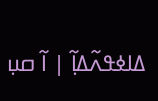ߡߊߦߟߍ߬ߡߊ߲߬ | ߊ߬ ߛߎ߲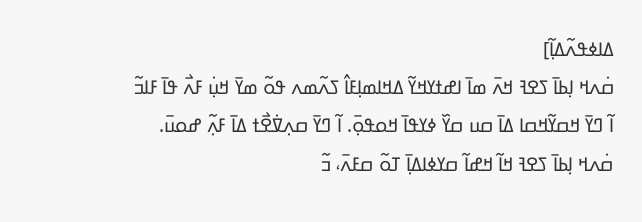ߡߊߦߟߍ߬ߡߊ߲߬]
ߛ߭ߍߞ ߊ߲ߕߊ߫ ߖߐߔ ߞߍ߫ ߘߊ߫ ߊߝߙߌߞߌ߬ ߡߞߊߘߊ߲ߓߊ߮ ߖߍ߬ߘߍ ߟߋ߬ ߘߌ߫ ߞߎ߲߭ ߓߍ߯ ߟߊ߫ ߓߊߏ߬ ߊ߬ ߣߌ߫ ߞߛߌ߬ߞߛߊ ߡߊ߫ ߛߎ ߛߌ߰ ߦߌߟߊ߫ ߞߋߟߋ߲߫. ߊ߬ ߣߌ߫ ߛߍ߲ߜ߭ߐ߯ߙ ߡߊ߫ ߓߍ߲߬ ߝߋߎ߫.
ߛ߭ߍߞ ߊ߲ߕߊ߫ ߖߐߔ ߞߊ߬ ߞߝߊ߬ ߛߌߦߊߡߊ߲߫ ߠߋ߬ ߛߓߍ߫، ߏ߬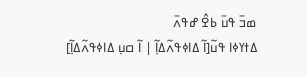ߘߏ߫ ߟߎ߫ ߕߐ߮ ߝߟߍ߫
ߡߙߌߦߊ ߟߎ߬[ߊ߬ ߡߊߦߟߍ߬ߡߊ߲߬ | ߊ߬ ߛߎ߲ ߡߊߦߟߍ߬ߡߊ߲߬]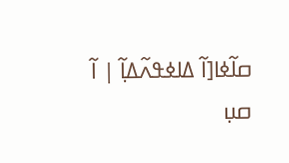ߛߊ߬ߦߊ[ߊ߬ ߡߊߦߟߍ߬ߡߊ߲߬ | ߊ߬ ߛߎ߲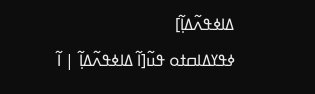ߡߊߦߟߍ߬ߡߊ߲߬]
ߦߟߌߡߊߛߙߋ ߟߎ߬[ߊ߬ ߡߊߦߟߍ߬ߡߊ߲߬ | ߊ߬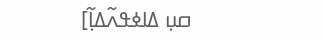ߛߎ߲ ߡߊߦߟߍ߬ߡߊ߲߬]